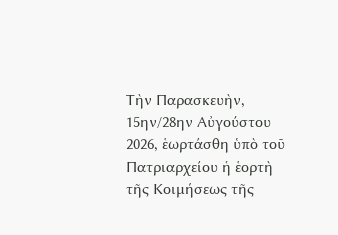Τὴν Παρασκευὴν, 15ην/28ην Αὐγούστου 2026, ἑωρτάσθη ὑπὸ τοῦ Πατριαρχείου ἡ ἑορτὴ τῆς Κοιμήσεως τῆς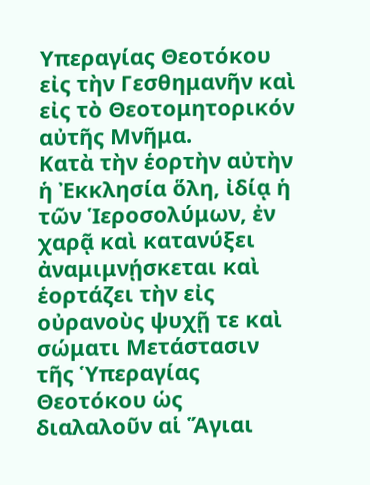Υπεραγίας Θεοτόκου εἰς τὴν Γεσθημανῆν καὶ εἰς τὸ Θεοτομητορικόν αὐτῆς Μνῆμα.
Κατὰ τὴν ἑορτὴν αὐτὴν ἡ Ἐκκλησία ὅλη, ἰδίᾳ ἡ τῶν Ἱεροσολύμων, ἐν χαρᾷ καὶ κατανύξει ἀναμιμνῄσκεται καὶ ἑορτάζει τὴν εἰς οὐρανοὺς ψυχῇ τε καὶ σώματι Μετάστασιν τῆς Ὑπεραγίας Θεοτόκου ὡς διαλαλοῦν αἱ Ἅγιαι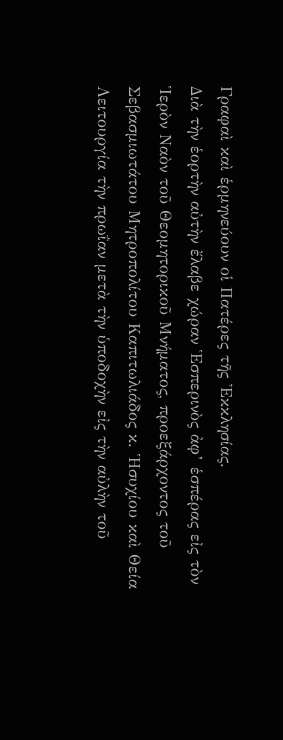Γραφαὶ καὶ ἑρμηνεύουν οἱ Πατέρες τῆς Ἐκκλησίας.
Διὰ τὴν ἑορτὴν αὐτὴν ἔλαβε χώραν Ἑσπερινὸς ἀφ’ ἑσπέρας εἰς τὸν Ἱερὸν Ναὸν τοῦ Θεομητορικοῦ Μνήματος, προεξάρχοντος τοῦ Σεβασμιωτάτου Μητροπολίτου Καπιτωλιάδος κ. Ἡσυχίου καὶ Θεία Λειτουργία τὴν πρωΐαν μετὰ τὴν ὑποδοχὴν εἰς τὴν αὐλὴν τοῦ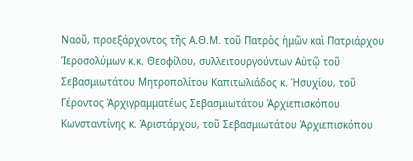Ναοῦ, προεξάρχοντος τῆς Α.Θ.Μ. τοῦ Πατρὸς ἡμῶν καὶ Πατριάρχου Ἱεροσολύμων κ.κ. Θεοφίλου, συλλειτουργούντων Αὐτῷ τοῦ Σεβασμιωτάτου Μητροπολίτου Καπιτωλιάδος κ. Ἡσυχίου, τοῦ Γέροντος Ἀρχιγραμματέως Σεβασμιωτάτου Ἀρχιεπισκόπου Κωνσταντίνης κ. Ἀριστάρχου, τοῦ Σεβασμιωτάτου Ἀρχιεπισκόπου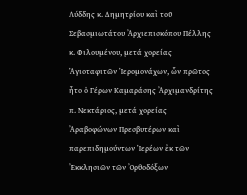Λύδδης κ. Δημητρίου καὶ τοῦ Σεβασμιωτάτου Ἀρχιεπισκόπου Πέλλης κ. Φιλουμένου, μετά χορείας Ἁγιοταφιτῶν Ἱερομονάχων, ὧν πρῶτος ἦτο ὁ Γέρων Καμαράσης Ἀρχιμανδρίτης π. Νεκτάριος, μετά χορείας Ἀραβοφώνων Πρεσβυτέρων καὶ παρεπιδημούντων Ἱερέων ἐκ τῶν Ἐκκλησιῶν τῶν Ὀρθοδόξων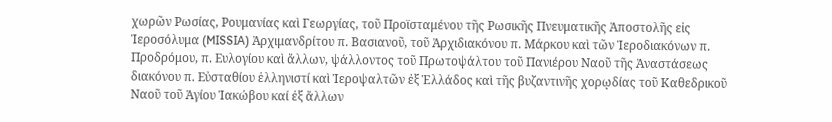χωρῶν Ρωσίας, Ρουμανίας καὶ Γεωργίας, τοῦ Προϊσταμένου τῆς Ρωσικῆς Πνευματικῆς Ἀποστολῆς εἰς Ἱεροσόλυμα (MISSIA) Ἀρχιμανδρίτου π. Βασιανοῦ, τοῦ Ἀρχιδιακόνου π. Μάρκου καὶ τῶν Ἱεροδιακόνων π. Προδρόμου, π. Ευλογίου καὶ ἄλλων, ψάλλοντος τοῦ Πρωτοψάλτου τοῦ Πανιέρου Ναοῦ τῆς Ἀναστάσεως διακόνου π. Εὐσταθίου ἑλληνιστί καὶ Ἱεροψαλτῶν ἐξ Ἑλλάδος καὶ τῆς βυζαντινῆς χορῳδίας τοῦ Καθεδρικοῦ Ναοῦ τοῦ Ἁγίου Ἰακώβου καί ἐξ ἄλλων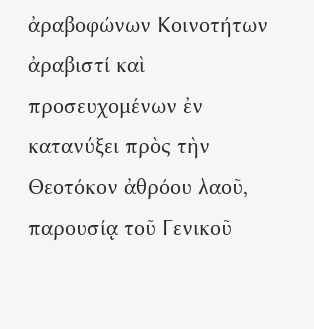ἀραβοφώνων Κοινοτήτων ἀραβιστί καὶ προσευχομένων ἐν κατανύξει πρὸς τὴν Θεοτόκον ἀθρόου λαοῦ, παρουσίᾳ τοῦ Γενικοῦ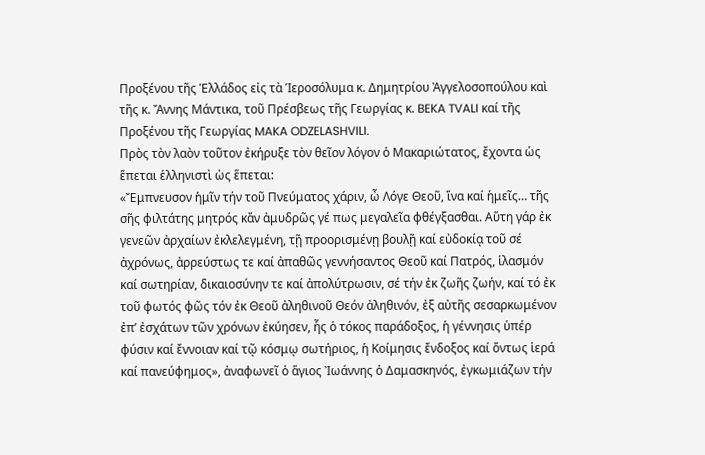Προξένου τῆς Ἑλλάδος εἰς τὰ Ἱεροσόλυμα κ. Δημητρίου Ἀγγελοσοπούλου καὶ τῆς κ. Ἄννης Μάντικα, τοῦ Πρέσβεως τῆς Γεωργίας κ. BEKA TVALI καί τῆς Προξένου τῆς Γεωργίας MAKA ODZELASHVILI.
Πρὸς τὸν λαὸν τοῦτον ἐκήρυξε τὸν θεῖον λόγον ὁ Μακαριώτατος, ἔχοντα ὡς ἕπεται ἑλληνιστὶ ὡς ἕπεται:
«Ἔμπνευσον ἡμῖν τήν τοῦ Πνεύματος χάριν, ὦ Λόγε Θεοῦ, ἵνα καί ἡμεῖς… τῆς σῆς φιλτάτης μητρός κἄν ἀμυδρῶς γέ πως μεγαλεῖα φθέγξασθαι. Αὕτη γάρ ἐκ γενεῶν ἀρχαίων ἐκλελεγμένη, τῇ προορισμένῃ βουλῇ καί εὐδοκίᾳ τοῦ σέ ἀχρόνως, ἀρρεύστως τε καί ἀπαθῶς γεννήσαντος Θεοῦ καί Πατρός, ἱλασμόν καί σωτηρίαν, δικαιοσύνην τε καί ἀπολύτρωσιν, σέ τήν ἐκ ζωῆς ζωήν, καί τό ἐκ τοῦ φωτός φῶς τόν ἐκ Θεοῦ ἀληθινοῦ Θεόν ἀληθινόν, ἐξ αὐτῆς σεσαρκωμένον ἐπ’ ἐσχάτων τῶν χρόνων ἐκύησεν, ἧς ὁ τόκος παράδοξος, ἡ γέννησις ὑπέρ φύσιν καί ἔννοιαν καί τῷ κόσμῳ σωτήριος, ἡ Κοίμησις ἔνδοξος καί ὄντως ἱερά καί πανεύφημος», ἀναφωνεῖ ὁ ἅγιος Ἰωάννης ὁ Δαμασκηνός, ἐγκωμιάζων τήν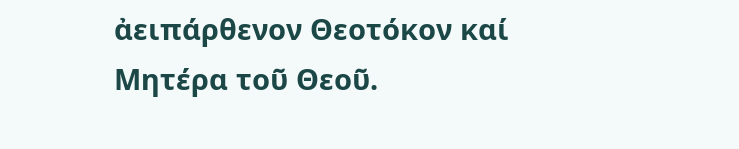ἀειπάρθενον Θεοτόκον καί Μητέρα τοῦ Θεοῦ.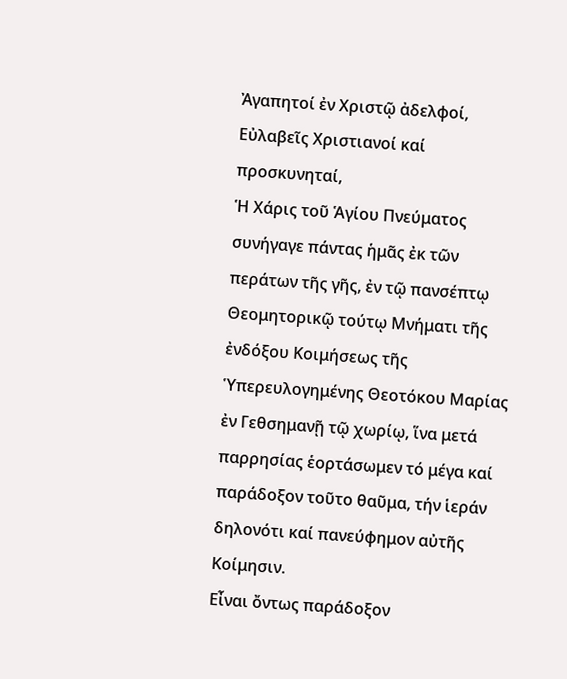Ἀγαπητοί ἐν Χριστῷ ἀδελφοί,
Εὐλαβεῖς Χριστιανοί καί προσκυνηταί,
Ἡ Χάρις τοῦ Ἁγίου Πνεύματος συνήγαγε πάντας ἡμᾶς ἐκ τῶν περάτων τῆς γῆς, ἐν τῷ πανσέπτῳ Θεομητορικῷ τούτῳ Μνήματι τῆς ἐνδόξου Κοιμήσεως τῆς Ὑπερευλογημένης Θεοτόκου Μαρίας ἐν Γεθσημανῇ τῷ χωρίῳ, ἵνα μετά παρρησίας ἑορτάσωμεν τό μέγα καί παράδοξον τοῦτο θαῦμα, τήν ἱεράν δηλονότι καί πανεύφημον αὐτῆς Κοίμησιν.
Εἶναι ὄντως παράδοξον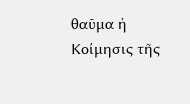θαῦμα ἡ Κοίμησις τῆς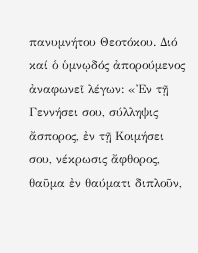πανυμνήτου Θεοτόκου. Διό καί ὁ ὑμνῳδός ἀπορούμενος ἀναφωνεῖ λέγων: «Ἐν τῇ Γεννήσει σου, σύλληψις ἄσπορος, ἐν τῇ Κοιμήσει σου, νέκρωσις ἄφθορος, θαῦμα ἐν θαύματι διπλοῦν,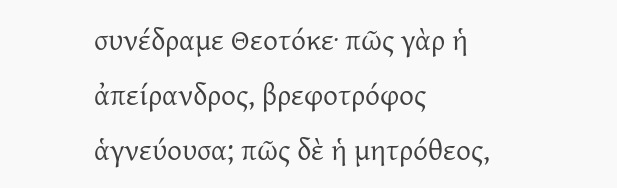συνέδραμε Θεοτόκε· πῶς γὰρ ἡ ἀπείρανδρος, βρεφοτρόφος ἁγνεύουσα; πῶς δὲ ἡ μητρόθεος,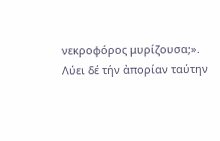νεκροφόρος μυρίζουσα;».
Λύει δέ τήν ἀπορίαν ταύτην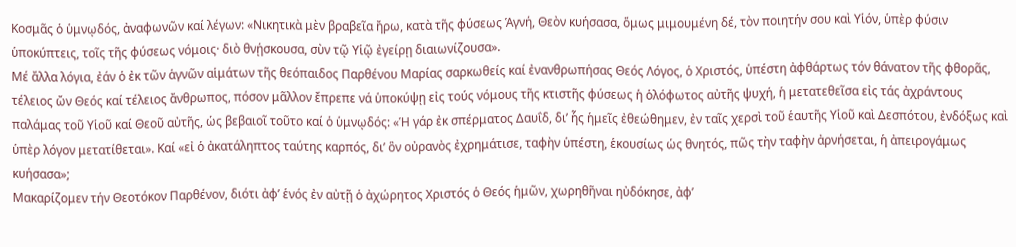Κοσμᾶς ὁ ὑμνῳδός, ἀναφωνῶν καί λέγων: «Νικητικὰ μὲν βραβεῖα ἤρω, κατὰ τῆς φύσεως Ἁγνή, Θεὸν κυήσασα, ὅμως μιμουμένη δέ, τὸν ποιητήν σου καὶ Υἱόν, ὑπὲρ φύσιν ὑποκύπτεις, τοῖς τῆς φύσεως νόμοις· διὸ θνῄσκουσα, σὺν τῷ Υἱῷ ἐγείρῃ διαιωνίζουσα».
Μέ ἄλλα λόγια, ἐάν ὁ ἐκ τῶν ἁγνῶν αἱμάτων τῆς θεόπαιδος Παρθένου Μαρίας σαρκωθείς καί ἐνανθρωπήσας Θεός Λόγος, ὁ Χριστός, ὑπέστη ἀφθάρτως τόν θάνατον τῆς φθορᾶς, τέλειος ὤν Θεός καί τέλειος ἄνθρωπος, πόσον μᾶλλον ἔπρεπε νά ὑποκύψῃ εἰς τούς νόμους τῆς κτιστῆς φύσεως ἡ ὁλόφωτος αὐτῆς ψυχή, ἡ μετατεθεῖσα εἰς τάς ἀχράντους παλάμας τοῦ Υἱοῦ καί Θεοῦ αὐτῆς, ὡς βεβαιοῖ τοῦτο καί ὁ ὑμνῳδός: «Ἡ γάρ ἐκ σπέρματος Δαυΐδ, δι’ ἧς ἡμεῖς ἐθεώθημεν, ἐν ταῖς χερσὶ τοῦ ἑαυτῆς Υἱοῦ καὶ Δεσπότου, ἐνδόξως καὶ ὑπὲρ λόγον μετατίθεται». Καί «εἰ ὁ ἀκατάληπτος ταύτης καρπός, δι’ ὃν οὐρανὸς ἐχρημάτισε, ταφὴν ὑπέστη, ἑκουσίως ὡς θνητός, πῶς τὴν ταφὴν ἀρνήσεται, ἡ ἀπειρογάμως κυήσασα»;
Μακαρίζομεν τήν Θεοτόκον Παρθένον, διότι ἀφ’ ἑνός ἐν αὐτῇ ὁ ἀχώρητος Χριστός ὁ Θεός ἡμῶν, χωρηθῆναι ηὐδόκησε, ἀφ’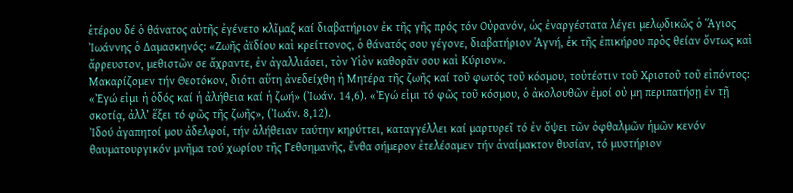ἑτέρου δέ ὁ θάνατος αὐτῆς ἐγένετο κλῖμαξ καί διαβατήριον ἐκ τῆς γῆς πρός τόν Οὐρανόν, ὡς ἐναργέστατα λέγει μελῳδικῶς ὁ Ἅγιος Ἰωάννης ὁ Δαμασκηνός: «Ζωῆς ἀϊδίου καὶ κρείττονος, ὁ θάνατός σου γέγονε, διαβατήριον Ἁγνή, ἐκ τῆς ἐπικήρου πρὸς θείαν ὄντως καὶ ἄρρευστον, μεθιστῶν σε ἄχραντε, ἐν ἀγαλλιάσει, τὸν Υἱὸν καθορᾶν σου καὶ Κύριον».
Μακαρίζομεν τήν Θεοτόκον, διότι αὕτη ἀνεδείχθη ἡ Μητέρα τῆς ζωῆς καί τοῦ φωτός τοῦ κόσμου, τοὐτέστιν τοῦ Χριστοῦ τοῦ εἰπόντος: «Ἐγώ εἰμι ἡ ὁδός καί ἡ ἀλήθεια καί ἡ ζωή» (Ἰωάν. 14,6). «Ἐγώ εἰμι τό φῶς τοῦ κόσμου, ὁ ἀκολουθῶν ἐμοί οὐ μη περιπατήσῃ ἐν τῇ σκοτίᾳ, ἀλλ’ ἕξει τό φῶς τῆς ζωῆς», (Ἰωάν. 8,12).
Ἰδού ἀγαπητοί μου ἀδελφοί, τήν ἀλήθειαν ταύτην κηρύττει, καταγγέλλει καί μαρτυρεῖ τό ἐν ὄψει τῶν ὀφθαλμῶν ἡμῶν κενόν θαυματουργικόν μνῆμα τού χωρίου τῆς Γεθσημανῆς, ἔνθα σήμερον ἐτελέσαμεν τήν ἀναίμακτον θυσίαν, τό μυστήριον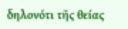δηλονότι τῆς θείας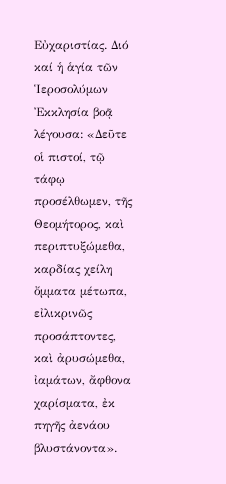Εὐχαριστίας. Διό καί ἡ ἁγία τῶν Ἱεροσολύμων Ἐκκλησία βοᾷ λέγουσα: «Δεῦτε οἱ πιστοί, τῷ τάφῳ προσέλθωμεν, τῆς Θεομήτορος, καὶ περιπτυξώμεθα, καρδίας χείλη ὄμματα μέτωπα, εἰλικρινῶς προσάπτοντες, καὶ ἀρυσώμεθα, ἰαμάτων, ἄφθονα χαρίσματα, ἐκ πηγῆς ἀενάου βλυστάνοντα».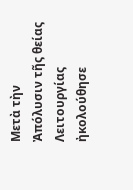Μετὰ τὴν Ἀπόλυσιν τῆς θείας Λειτουργίας ἠκολούθησε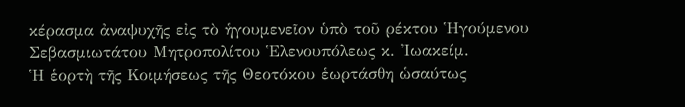κέρασμα ἀναψυχῆς εἰς τὸ ἡγουμενεῖον ὑπὸ τοῦ ρέκτου Ἡγούμενου Σεβασμιωτάτου Μητροπολίτου Ἑλενουπόλεως κ. Ἰωακείμ.
Ἡ ἑορτὴ τῆς Κοιμήσεως τῆς Θεοτόκου ἑωρτάσθη ὡσαύτως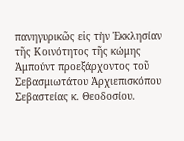πανηγυρικῶς εἰς τὴν Ἐκκλησίαν τῆς Κοινότητος τῆς κώμης Ἀμπούντ προεξάρχοντος τοῦ Σεβασμιωτάτου Ἀρχιεπισκόπου Σεβαστείας κ. Θεοδοσίου.